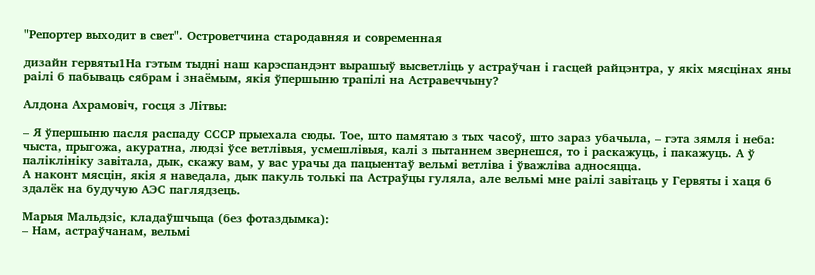"Репортер выходит в свет". Островетчина стародавняя и современная

дизайн гервяты1На гэтым тыдні наш карэспандэнт вырашыў высветліць у астраўчан і гасцей райцэнтра, у якіх мясцінах яны раілі б пабываць сябрам і знаёмым, якія ўпершыню трапілі на Астравеччыну?

Алдона Ахрамовіч, госця з Літвы:

– Я ўпершыню пасля распаду СССР прыехала сюды. Тое, што памятаю з тых часоў, што зараз убачыла, – гэта зямля і неба: чыста, прыгожа, акуратна, людзі ўсе ветлівыя, усмешлівыя, калі з пытаннем звернешся, то і раскажуць, і пакажуць. А ў паліклініку завітала, дык, скажу вам, у вас урачы да пацыентаў вельмі ветліва і ўважліва адносяцца.
А наконт мясцін, якія я наведала, дык пакуль толькі па Астраўцы гуляла, але вельмі мне раілі завітаць у Гервяты і хаця б здалёк на будучую АЭС паглядзець.

Марыя Мальдзіс, кладаўшчыца (без фотаздымка):
– Нам, астраўчанам, вельмі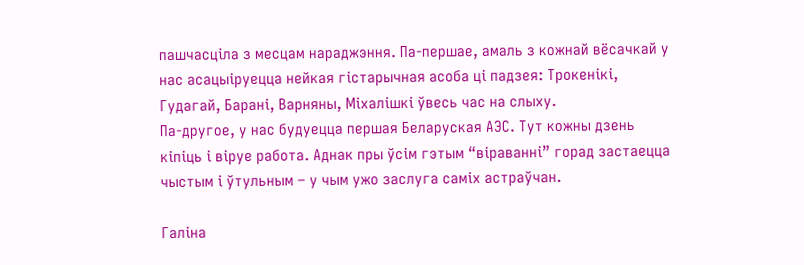пашчасціла з месцам нараджэння. Па-першае, амаль з кожнай вёсачкай у нас асацыіруецца нейкая гістарычная асоба ці падзея: Трокенікі, Гудагай, Барані, Варняны, Міхалішкі ўвесь час на слыху.
Па-другое, у нас будуецца першая Беларуская АЭС. Тут кожны дзень кіпіць і віруе работа. Аднак пры ўсім гэтым “віраванні” горад застаецца чыстым і ўтульным – у чым ужо заслуга саміх астраўчан.

Галіна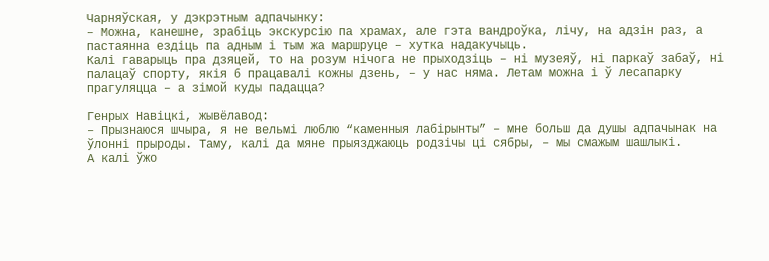Чарняўская, у дэкрэтным адпачынку:
– Можна, канешне, зрабіць экскурсію па храмах, але гэта вандроўка, лічу, на адзін раз, а пастаянна ездіць па адным і тым жа маршруце – хутка надакучыць.
Калі гаварыць пра дзяцей, то на розум нічога не прыходзіць – ні музеяў, ні паркаў забаў, ні палацаў спорту, якія б працавалі кожны дзень, – у нас няма. Летам можна і ў лесапарку прагуляцца – а зімой куды падацца?

Генрых Навіцкі, жывёлавод:
– Прызнаюся шчыра, я не вельмі люблю “каменныя лабірынты” – мне больш да душы адпачынак на ўлонні прыроды. Таму, калі да мяне прыязджаюць родзічы ці сябры, – мы смажым шашлыкі.
А калі ўжо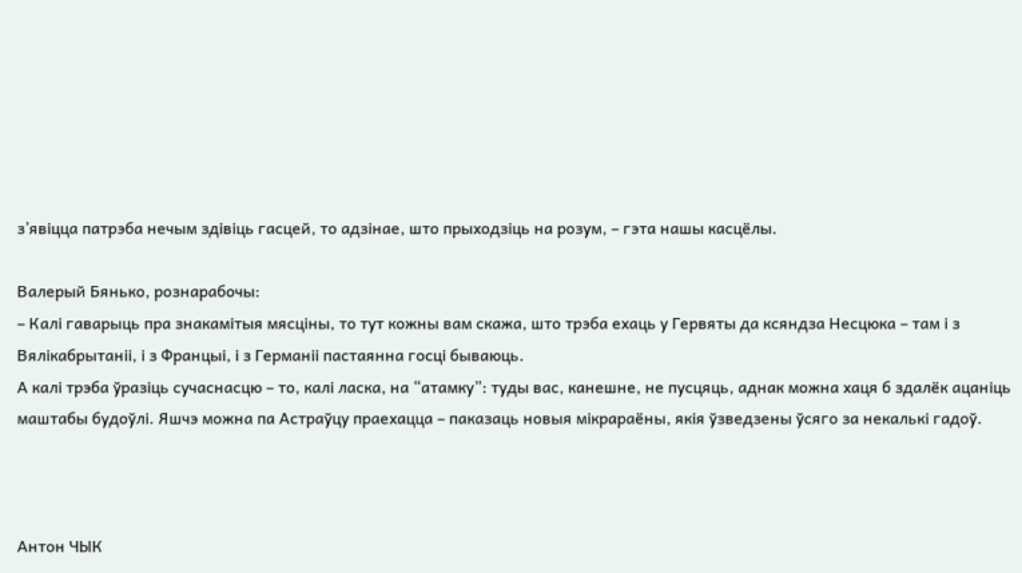з’явіцца патрэба нечым здівіць гасцей, то адзінае, што прыходзіць на розум, – гэта нашы касцёлы.

Валерый Бянько, рознарабочы:
– Калі гаварыць пра знакамітыя мясціны, то тут кожны вам скажа, што трэба ехаць у Гервяты да ксяндза Несцюка – там і з Вялікабрытаніі, і з Францыі, і з Германіі пастаянна госці бываюць.
А калі трэба ўразіць сучаснасцю – то, калі ласка, на “атамку”: туды вас, канешне, не пусцяць, аднак можна хаця б здалёк ацаніць маштабы будоўлі. Яшчэ можна па Астраўцу праехацца – паказаць новыя мікрараёны, якія ўзведзены ўсяго за некалькі гадоў.



Антон ЧЫК